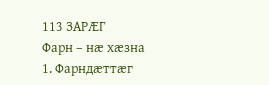113 ЗАРӔГ
Фарн – нӕ хӕзна
1. Фарндӕттӕг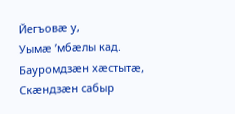Йегъовӕ у,
Уымӕ ’мбӕлы кад.
Бауромдзӕн хӕстытӕ,
Скӕндзӕн сабыр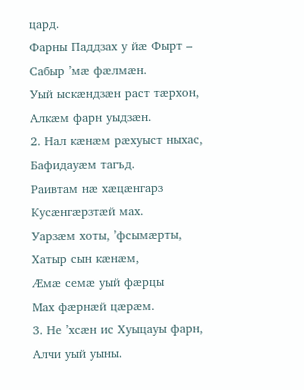цард.
Фарны Паддзах у йӕ Фырт –
Сабыр ’мӕ фӕлмӕн.
Уый ыскӕндзӕн раст тӕрхон,
Алкӕм фарн уыдзӕн.
2. Нал кӕнӕм рӕхуыст ныхас,
Бафидауӕм тагъд.
Раивтам нӕ хӕцӕнгарз
Кусӕнгӕрзтӕй мах.
Уарзӕм хоты, ’фсымӕрты,
Хатыр сын кӕнӕм,
Ӕмӕ семӕ уый фӕрцы
Мах фӕрнӕй цӕрӕм.
3. Не ’хсӕн ис Хуыцауы фарн,
Алчи уый уыны.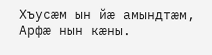Хъусӕм ын йӕ амындтӕм,
Арфӕ нын кӕны.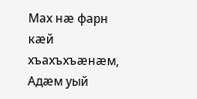Мах нӕ фарн кӕй хъахъхъӕнӕм,
Адӕм уый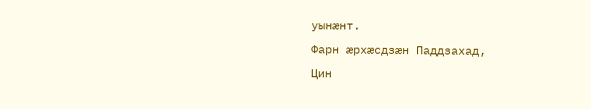уынӕнт.
Фарн ӕрхӕсдзӕн Паддзахад,
Цин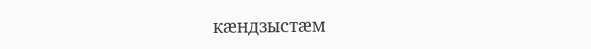кӕндзыстӕм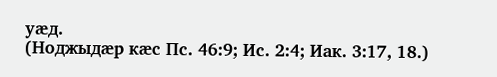уӕд.
(Ноджыдӕр кӕс Пс. 46:9; Ис. 2:4; Иак. 3:17, 18.)